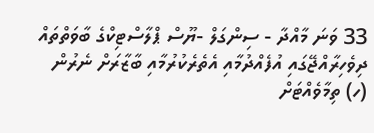33 ވަނަ މާއްދާ - ސިންގަލް -ޔޫސް ޕްލާސްޓިކްގެ ބާވަތްތައް ދިވެހިރާއްޖޭގައި އުފެއްދުމާއި އެތެރެކުރުމާއި ބާޒާރަށް ނެރުން
(ހ) ތިމާވެއްޓަށް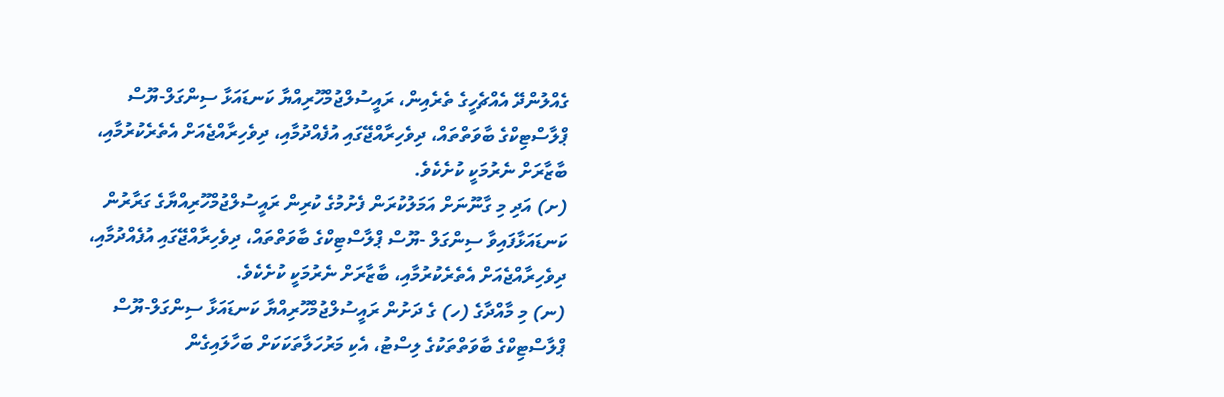ގެއްލުންދޭ އެއްޗެހީގެ ތެރެއިން، ރައީސުލްޖުމްހޫރިއްޔާ ކަނޑައަޅާ ސިންގަލް-ޔޫސް ޕްލާސްޓިކްގެ ބާވަތްތައް، ދިވެހިރާއްޖޭގައި އުފެއްދުމާއި، ދިވެހިރާއްޖެއަށް އެތެރެކުރުމާއި، ބާޒާރަށް ނެރުމަކީ ކުށެކެވެ.
(ށ) އަދި މި ގާނޫނަށް އަމަލުކުރަން ފެށުމުގެ ކުރިން ރައީސުލްޖުމްހޫރިއްޔާގެ ގަރާރުން ކަނޑައަޅާފައިވާ ސިންގަލް -ޔޫސް ޕްލާސްޓިކްގެ ބާވަތްތައް، ދިވެހިރާއްޖޭގައި އުފެއްދުމާއި، ދިވެހިރާއްޖެއަށް އެތެރެކުރުމާއި، ބާޒާރަށް ނެރުމަކީ ކުށެކެވެ.
(ނ) މި މާއްދާގެ (ހ) ގެ ދަށުން ރައީސުލްޖުމްހޫރިއްޔާ ކަނޑައަޅާ ސިންގަލް-ޔޫސް ޕްލާސްޓިކްގެ ބާވަތްތަކުގެ ލިސްޓު، އެކި މަރުހަލާތަކަކަށް ބަހާލައިގެން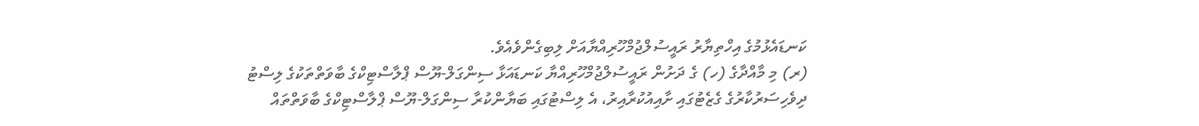ކަނޑައެޅުމުގެ އިހްތިޔާރު ރައީސުލްޖުމްހޫރިއްޔާއަށް ލިބިގެންވެއެވެ.
(ރ) މި މާއްދާގެ (ހ) ގެ ދަށުން ރައީސުލްޖުމްހޫރިއްޔާ ކަނޑައަޅާ ސިންގަލް-ޔޫސް ޕްލާސްޓިކްގެ ބާވަތްތަކުގެ ލިސްޓު ދިވެހިސަރުކާރުގެ ގެޒެޓުގައި ށާއިއުކުރާއިރު، އެ ލިސްޓުގައި ބަޔާންކުރާ ސިންގަލް-ޔޫސް ޕްލާސްޓިކްގެ ބާވަތްތައް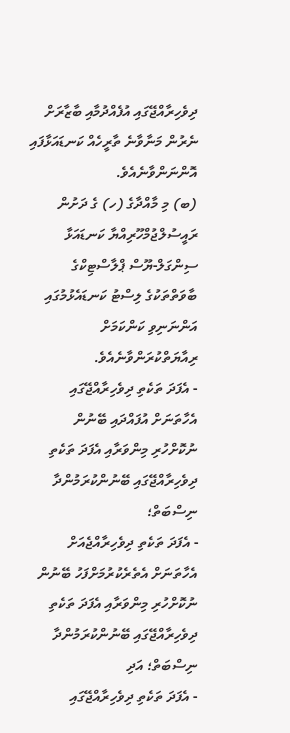ދިވެހިރާއްޖޭގައި އުފެއްދުމާއި ބާޒާރަށް ނެރުން މަނާވާނެ ތާރީހެއް ކަނޑައަޅާފައި އޮންނަންވާނެއެވެ.
(ބ) މި މާއްދާގެ (ހ) ގެ ދަށުން ރައީސުލްޖުމްހޫރިއްޔާ ކަނޑައަޅާ ސިންގަލް-ޔޫސް ޕްލާސްޓިކްގެ ބާވަތްތަކުގެ ލިސްޓު ކަނޑައެޅުމުގައި އަންނަނިވި ކަންކަމަށް ރިއާޔަތްކުރަންވާނެއެވެ.
- އެފަދަ ތަކެތި ދިވެހިރާއްޖޭގައި އެހާތަނަށް އުފައްދައި ބޭނުން ނުކޮށްހުރި މިންވަރާއި އެފަދަ ތަކެތި ދިވެހިރާއްޖޭގައި ބޭނުންކުރަމުންދާ ނިސްބަތް؛
- އެފަދަ ތަކެތި ދިވެހިރާއްޖެއަށް އެހާތަނަށް އެތެރެކުރުމަށްފަހު ބޭނުން ނުކޮށްހުރި މިންވަރާއި އެފަދަ ތަކެތި ދިވެހިރާއްޖޭގައި ބޭނުންކުރަމުންދާ ނިސްބަތް؛ އަދި
- އެފަދަ ތަކެތި ދިވެހިރާއްޖޭގައި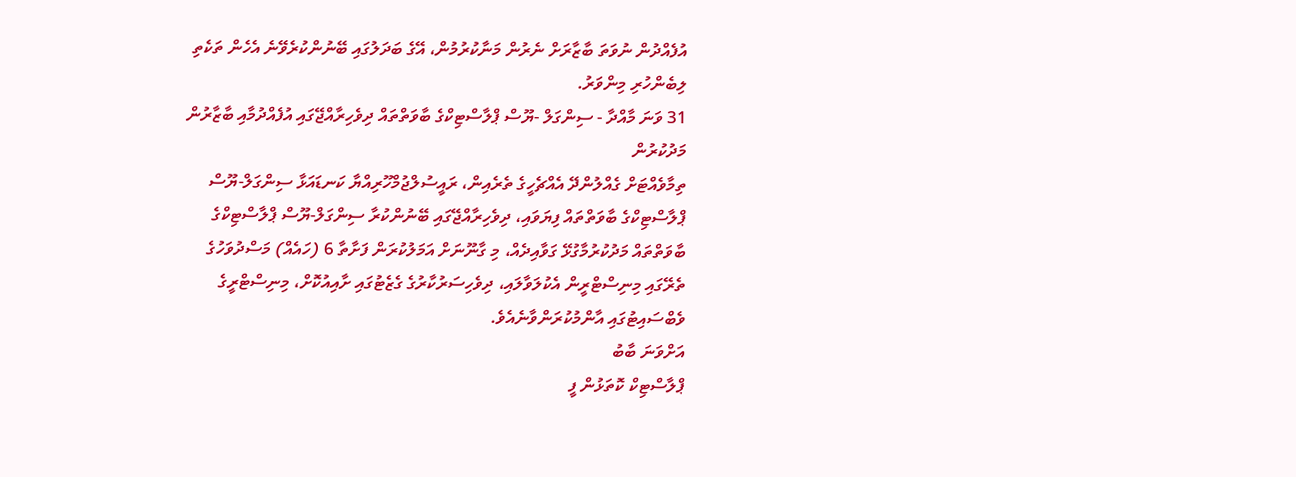އުފެއްދުން ނުވަތަ ބާޒާރަށް ނެރުން މަނާކުރުމުން، އޭގެ ބަދަލުގައި ބޭނުންކުރެވޭނެ އެހެން ތަކެތި ލިބެންހުރި މިންވަރު.
31 ވަނަ މާއްދާ - ސިންގަލް -ޔޫސް ޕްލާސްޓިކްގެ ބާވަތްތައް ދިވެހިރާއްޖޭގައި އުފެއްދުމާއި ބާޒާރުން މަދުކުރުން
ތިމާވެއްޓަށް ގެއްލުންދޭ އެއްޗެހީގެ ތެރެއިން، ރައީސުލްޖުމްހޫރިއްޔާ ކަނޑައަޅާ ސިންގަލް-ޔޫސް ޕްލާސްޓިކްގެ ބާވަތްތައް ފިޔަވައި، ދިވެހިރާއްޖޭގައި ބޭނުންކުރާ ސިންގަލް-ޔޫސް ޕްލާސްޓިކްގެ ބާވަތްތައް މަދުކުރުމާގުޅޭ ގަވާއިދެއް، މި ގާނޫނަށް އަމަލުކުރަން ފަށާތާ 6 (ހައެއް) މަސްދުވަހުގެ ތެރޭގައި މިނިސްޓްރީން އެކުލަވާލައި، ދިވެހިސަރުކާރުގެ ގެޒެޓުގައި ށާއިއުކޮށް، މިނިސްޓްރީގެ ވެބްސައިޓުގައި އާންމުކުރަންވާނެއެވެ.
އަށްވަނަ ބާބު
ޕްލާސްޓިކް ކޮތަޅުން ފީ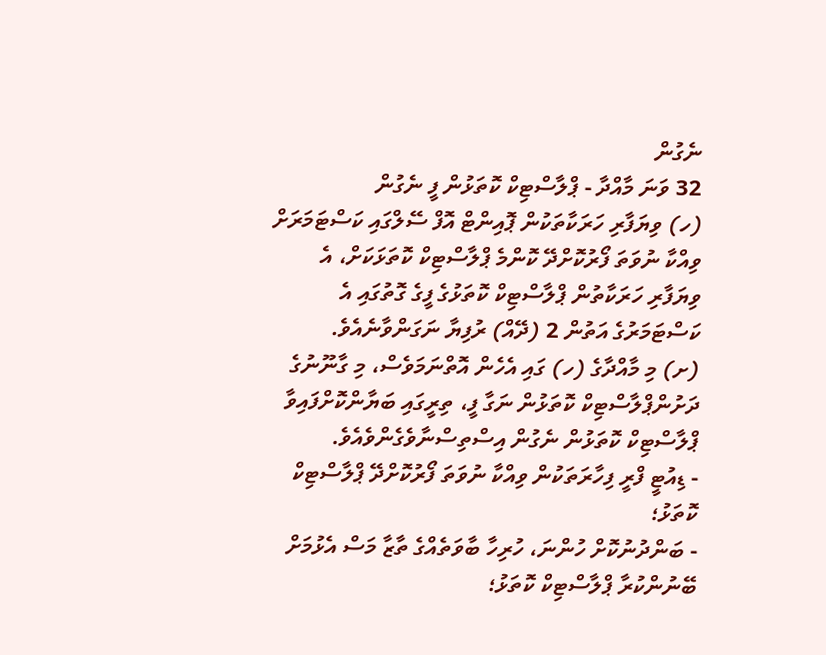ނެގުން
32 ވަނަ މާއްދާ - ޕްލާސްޓިކް ކޮތަޅުން ފީ ނެގުން
(ހ) ވިޔަފާރި ހަރަކާތަކުން ޕޮއިންޓް އޮފް ސޭލްގައި ކަސްޓަމަރަށް ވިއްކާ ނުވަތަ ފޯރުކޮށްދޭ ކޮންމެ ޕްލާސްޓިކް ކޮތަޅަކަށް، އެ ވިޔަފާރި ހަރަކާތުން ޕްލާސްޓިކް ކޮތަޅުގެ ފީގެ ގޮތުގައި އެ ކަސްޓަމަރުގެ އަތުން 2 (ދޭއް) ރުފިޔާ ނަގަންވާނެއެވެ.
(ށ) މި މާއްދާގެ (ހ) ގައި އެހެން އޮތްނަމަވެސް، މި ގާނޫނުގެ ދަށުންޕްލާސްޓިކް ކޮތަޅުން ނަގާ ފީ، ތިރީގައި ބަޔާންކޮށްފައިވާ ޕްލާސްޓިކް ކޮތަޅުން ނެގުން އިސްތިސްނާވެގެންވެއެވެ.
- ޑިއުޓީ ފްރީ ފިހާރަތަކުން ވިއްކާ ނުވަތަ ފޯރުކޮށްދޭ ޕްލާސްޓިކް ކޮތަޅު؛
- ބަންދުނުކޮށް ހުންނަ، ހުރިހާ ބާވަތެއްގެ ތާޒާ މަސް އެޅުމަށް ބޭނުންކުރާ ޕްލާސްޓިކް ކޮތަޅު؛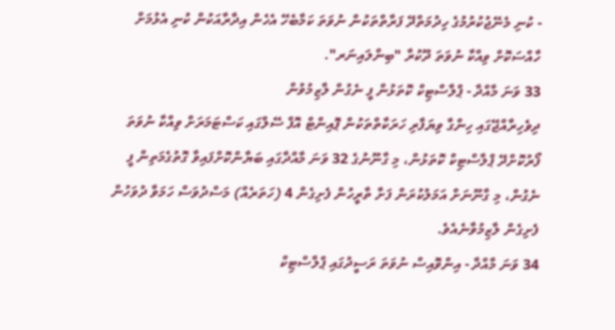- ކުނި މެނޭޖުކުރުމުގެ ހިދުމަތްދޭ ފަރާތްތަކުން ނުވަތަ ކަމާބެހޭ އެހެން އިދާރާއަކުން ކުނި އެޅުމަށް ހާއްސަކޮށް ވިއްކާ ނުވަތަ ދޫކުރާ "ބިންލައިނަރ".
33 ވަނަ މާއްދާ - ޕްލާސްޓިކް ކޮތަޅުން ފީ ނެގުން ލާޒިމުވުން
ދިވެހިރާއްޖޭގައި ހިންގާ ވިޔަފާރި ހަރަކާތްތަކުން ޕޮއިންޓް އޮފް ސޭލްގައި ކަސްޓަމަރަށް ވިއްކާ ނުވަތަ ފޯރުކޮށްދޭ ޕްލާސްޓިކް ކޮތަޅުން، މި ގާނޫނުގެ 32 ވަނަ މާއްދާގައި ބަޔާންކޮށްފައިވާ ގޮތުގެމަތިން ފީ ނެގުން، މި ގާނޫނަށް އަމަލުކުރަން ފަށާ ތާރީހުން ފެށިގެން 4 (ހަތަރެއް) މަސްދުވަސް ހަމަވާ ދުވަހުން ފެށިގެން ލާޒިމުވާނެއެވެ.
34 ވަނަ މާއްދާ - އިންވޮއިސް ނުވަތަ ރަސީދުގައި ޕްލާސްޓިކް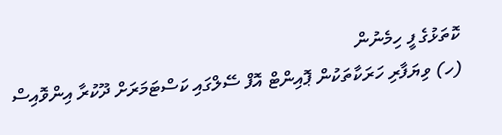ކޮތަޅުގެ ފީ ހިމެނުން
(ހ) ވިޔަފާރި ހަރަކާތަކުން ޕޮއިންޓް އޮފް ސޭލްގައި ކަސްޓަމަރަށް ދޫކުރާ އިންވޮއިސް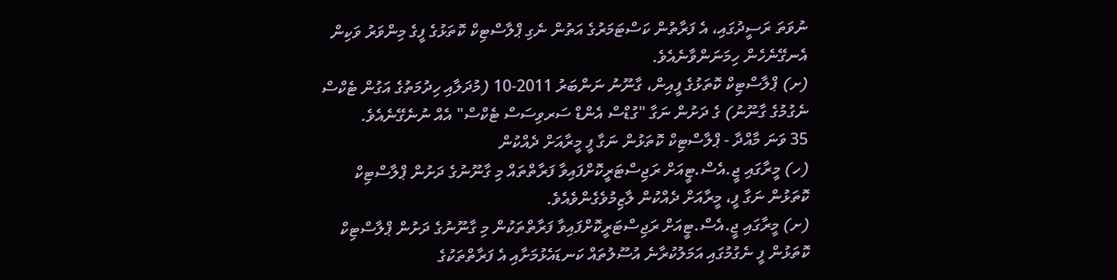ނުވަތަ ރަސީދުގައި، އެ ފަރާތުން ކަސްޓަމަރުގެ އަތުން ނެގި ޕްލާސްޓިކް ކޮތަޅުގެ ފީގެ މިންވަރު ވަކިން އެނގޭނެހެން ހިމަނަންވާނެއެވެ.
(ށ) ޕްލާސްޓިކް ކޮތަޅުގެ ފީއިން، ގާނޫނު ނަންބަރު 2011-10 (މުދަލާއި ހިދުމަތުގެ އަގުން ޓެކްސް ނެގުމުގެ ގާނޫނު) ގެ ދަށުން ނަގާ "ގުޑްސް އެންޑް ސަރވިސަސް ޓެކްސް" އެއް ނުނެގޭނެއެވެ.
35 ވަނަ މާއްދާ - ޕްލާސްޓިކް ކޮތަޅުން ނަގާ ފީ މީރާއަށް ދެއްކުން
(ހ) މީރާގައި ޖީ.އެސް.ޓީއަށް ރަޖިސްޓަރީކޮށްފައިވާ ފަރާތްތައް މި ގާނޫނުގެ ދަށުން ޕްލާސްޓިކް ކޮތަޅުން ނަގާ ފީ، މީރާއަށް ދެއްކުން ލާޒިމުވެގެންވެއެވެ.
(ށ) މީރާގައި ޖީ.އެސް.ޓީއަށް ރަޖިސްޓަރީކޮށްފައިވާ ފަރާތްތަކުން މި ގާނޫނުގެ ދަށުން ޕްލާސްޓިކް ކޮތަޅުން ފީ ނެގުމުގައި އަމަލުކުރާނެ އުސޫލުތައް ކަނޑައެޅުމަށާއި އެ ފަރާތްތަކުގެ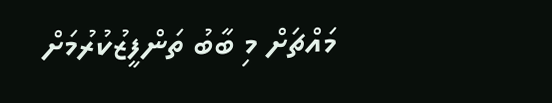މައްޗަށް މި ބާބު ތަންފީޒުކުރުމަށް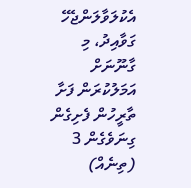އެކުލަވާލަންޖެހޭ ގަވާއިދު، މި ގާނޫނަށް އަމަލުކުރަން ފަށާ ތާރީހުން ފެށިގެން ގިނަވެގެން 3 (ތިނެއް)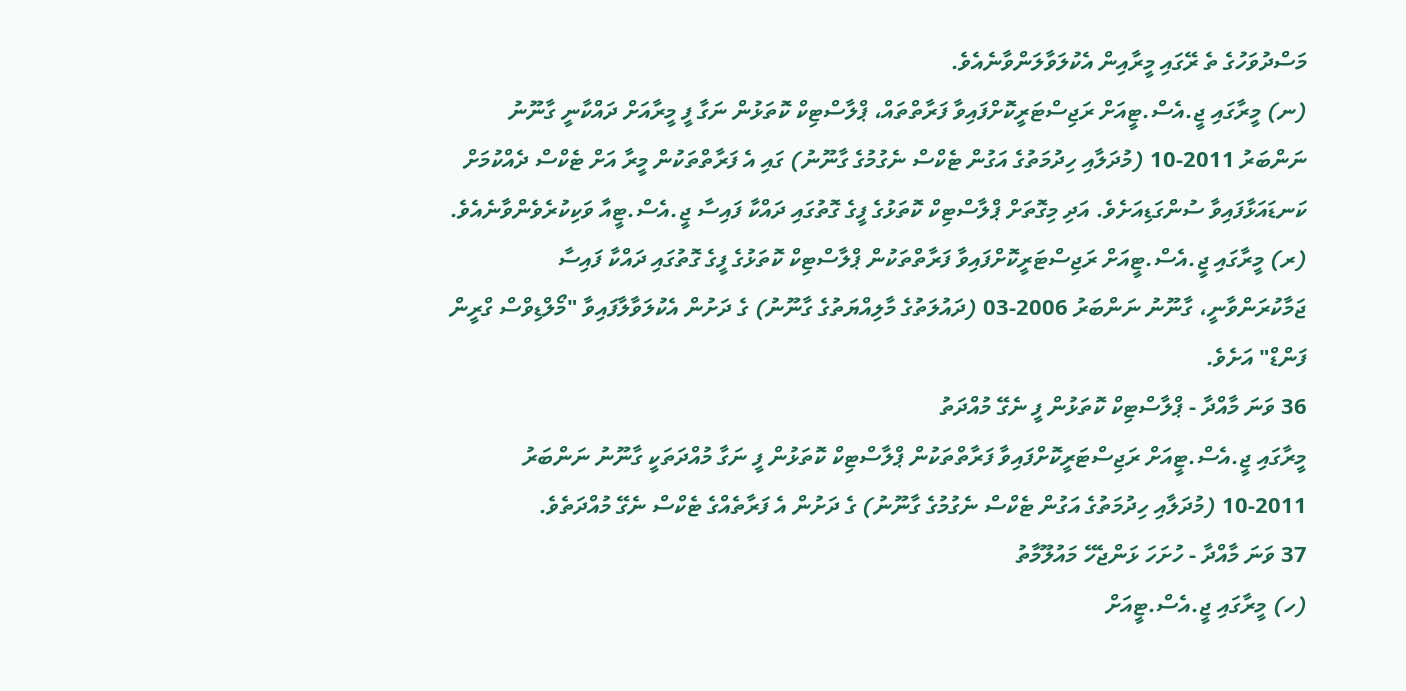މަސްދުވަހުގެ ތެ ރޭގައި މީރާއިން އެކުލަވާލަންވާނެއެވެ.
(ނ) މީރާގައި ޖީ.އެސް.ޓީއަށް ރަޖިސްޓަރީކޮށްފައިވާ ފަރާތްތައް، ޕްލާސްޓިކް ކޮތަޅުން ނަގާ ފީ މީރާއަށް ދައްކާނީ ގާނޫނު ނަންބަރު 2011-10 (މުދަލާއި ހިދުމަތުގެ އަގުން ޓެކްސް ނެގުމުގެ ގާނޫނު) ގައި އެ ފަރާތްތަކުން މީރާ އަށް ޓެކްސް ދެއްކުމަށް ކަނޑައަޅާފައިވާ ސުންގަޑިއަށެވެ. އަދި މިގޮތަށް ޕްލާސްޓިކް ކޮތަޅުގެ ފީގެ ގޮތުގައި ދައްކާ ފައިސާ ޖީ.އެސް.ޓީއާ ވަކިކުރެވެންވާނެއެވެ.
(ރ) މީރާގައި ޖީ.އެސް.ޓީއަށް ރަޖިސްޓަރީކޮށްފައިވާ ފަރާތްތަކުން ޕްލާސްޓިކް ކޮތަޅުގެ ފީގެ ގޮތުގައި ދައްކާ ފައިސާ ޖަމާކުރަންވާނީ، ގާނޫނު ނަންބަރު 2006-03 (ދައުލަތުގެ މާލިއްޔަތުގެ ގާނޫނު) ގެ ދަށުން އެކުލަވާލާފައިވާ "މޯލްޑިވްސް ގްރީން ފަންޑް" އަށެވެ.
36 ވަނަ މާއްދާ - ޕްލާސްޓިކް ކޮތަޅުން ފީ ނެގޭ މުއްދަތު
މީރާގައި ޖީ.އެސް.ޓީއަށް ރަޖިސްޓަރީކޮށްފައިވާ ފަރާތްތަކުން ޕްލާސްޓިކް ކޮތަޅުން ފީ ނަގާ މުއްދަތަކީ ގާނޫނު ނަންބަރު 2011-10 (މުދަލާއި ހިދުމަތުގެ އަގުން ޓެކްސް ނެގުމުގެ ގާނޫނު) ގެ ދަށުން އެ ފަރާތެއްގެ ޓެކްސް ނެގޭ މުއްދަތެވެ.
37 ވަނަ މާއްދާ - ހުށަހަ ޅަންޖެހޭ މައުލޫމާތު
(ހ) މީރާގައި ޖީ.އެސް.ޓީއަށް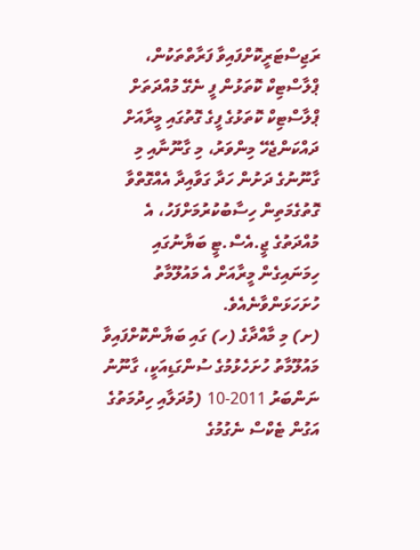ރަޖިސްޓަރީކޮށްފައިވާ ފަރާތްތަކުން، ޕްލާސްޓިކް ކޮތަޅުން ފީ ނެގޭ މުއްދަތަށް ޕްލާސްޓިކް ކޮތަޅުގެ ފީގެ ގޮތުގައި މީރާއަށް ދައްކަންޖެހޭ މިންވަރު، މި ގާނޫނާއި މި ގާނޫނުގެ ދަށުން ހަދާ ގަވާއިދާ އެއްގޮތްވާ ގޮތުގެމަތިން ހިސާބުކުރުމަށްފަހު، އެ މުއްދަތުގެ ޖީ.އެސް.ޓީ ބަޔާނުގައި ހިމަނައިގެން މީރާއަށް އެ މައުލޫމާތު ހުށަހަޅަންވާނެއެވެ.
(ށ) މި މާއްދާގެ (ހ) ގައި ބަޔާންކޮށްފައިވާ މައުލޫމާތު ހުށަހެޅުމުގެ ސުންގަޑިއަކީ، ގާނޫނު ނަންބަރު 2011-10 (މުދަލާއި ހިދުމަތުގެ އަގުން ޓެކްސް ނެގުމުގެ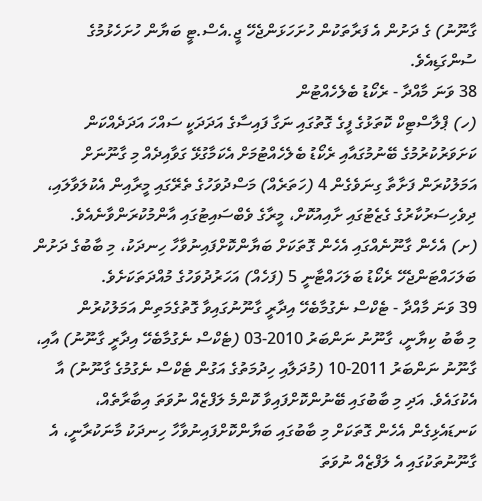ގާނޫނު) ގެ ދަށުން އެ ފަރާތަކުން ހުށަހަޅަންޖެހޭ ޖީ.އެސް.ޓީ ބަޔާން ހުށަހެޅުމުގެ ސުންގަޑިއެވެ.
38 ވަނަ މާއްދާ - ރެކޯޑު ބެލެހެއްޓުން
(ހ) ޕްލާސްޓިކް ކޮތަޅުގެ ފީގެ ގޮތުގައި ނަގާ ފައިސާގެ އަދަދަކީ ސައްހަ އަދަދެއްކަން ކަށަވަރުކުރުމުގެ ބޭނުމުގައާއި ރެކޯޑު ބެލެހެއްޓުމަށް އެކަމާގުޅޭ ގަވާއިދެއް މި ގާނޫނަށް އަމަލުކުރަން ފަށާތާ ގިނަވެގެން 4 (ހަތަރެއް) މަސްދުވަހުގެ ތެރޭގައި މީރާއިން އެކުލަވާލައި، ދިވެހިސަރުކާރުގެ ގެޒެޓުގައި ށާއިއުކޮށް، މީރާގެ ވެބްސައިޓުގައި އާންމުކުރަންވާނެއެވެ.
(ށ) އެހެން ގާނޫނެއްގައި އެހެން ގޮތަކަށް ބަޔާންކޮށްފައިނުވާހާ ހިނދަކު، މި ބާބުގެ ދަށުން ބަލަހައްޓަންޖެހޭ ރެކޯޑު ބަލަހައްޓާނީ 5 (ފަހެއް) އަހަރުދުވަހުގެ މުއްދަތަކަށެވެ.
39 ވަނަ މާއްދާ - ޓެކްސް ނެގުމާބެހޭ އިދާރީ ގާނޫނުގައިވާ ގޮތުގެމަތިން އަމަލުކުރުން
މި ބާބު ކިޔާނީ، ގާނޫނު ނަންބަރު 2010-03 (ޓެކްސް ނެގުމާބެހޭ އިދާރީ ގާނޫނު) އާއި، ގާނޫނު ނަންބަރު 2011-10 (މުދަލާއި ހިދުމަތުގެ އަގުން ޓެކްސް ނެގުމުގެ ގާނޫނު) އާ އެކުގައެވެ. އަދި މި ބާބުގައި ބޭނުންކޮށްފައިވާ ކޮންމެ ލަފްޒެއް ނުވަތަ އިބާރާތެއް، ކަނޑައެޅިގެން އެހެން ގޮތަކަށް މި ބާބުގައި ބަޔާންކޮށްފައިނުވާހާ ހިނދަކު މާނަކުރާނީ، އެ ގާނޫނުތަކުގައި އެ ލަފްޒެއް ނުވަތަ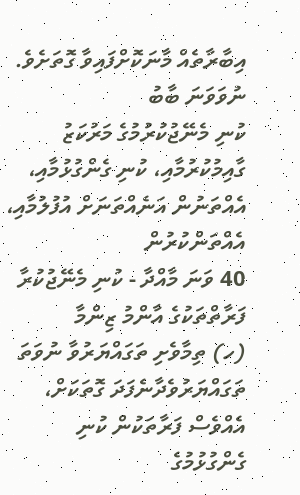އިބާރާތެއް މާނަކޮށްފައިވާ ގޮތަށެވެ.
ނުވަވަނަ ބާބު
ކުނި މެނޭޖުކުރުމުގެ މަރުކަޒު ގާއިމުކުރުމާއި، ކުނި ގެންގުޅުމާއި، އެއްތަނުން އަނެއްތަނަށް އުފުލުމާއި، އެއްތަންކުރުން
40 ވަނަ މާއްދާ - ކުނި މެނޭޖުކުރާ ފަރާތްތަކުގެ އާންމު ޒިންމާ
(ހ) ތިމާވެށި ތަގައްޔަރުވާ ނުވަތަ ތަގައްޔަރުވެދާނެފަދަ ގޮތަކަށް، އެއްވެސް ފަރާތަކުން ކުނި ގެންގުޅުމުގެ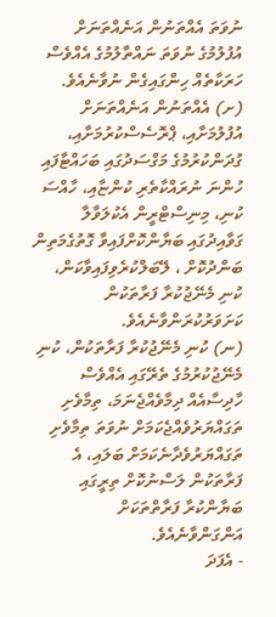ނުވަތަ އެއްތަނުން އަނެއްތަނަށް އުފުލުމުގެ ނުވަތަ ނައްތާލުމުގެ އެއްވެސް ހަރަކާތެއް ހިންގައިގެން ނުވާނެއެވެ.
(ށ) އެއްތަނުން އަނެއްތަނަށް އުފުލުމަށާއި، ޕްރޮސެސްކުރުމަށާއި، ގުދަންކުރުމުގެ މަގްސަދުގައި ބަހައްޓާފައި ހުންނަ ނުރައްކާތެރި ކުންޏާއި، ހާއްސަ ކުނި، މިނިސްޓްރީން އެކުލަވާލާ ގަވާއިދުގައި ބަޔާންކޮށްފައިވާ ގޮތުގެމަތިން ބަންދުކޮށް ، ލޭބަލްކުރެވިފައިވާކަން، ކުނި މެނޭޖުކުރާ ފަރާތަކުން ކަށަވަރުކުރަންވާނެއެވެ.
(ނ) ކުނި މެނޭޖުކުރާ ފަރާތަކުން، ކުނި މެނޭޖުކުރުމުގެ ތެރޭގައި އެއްވެސް ހާދިސާއެއް ދިމާވެއްޖެނަމަ، ތިމާވެށި ތަގައްޔަރުވެއްޖެކަމަށް ނުވަތަ ތިމާވެށި ތަގައްޔަރުވެދާނެކަމަށް ބަލައި، އެ ފަރާތަކުން ލަސްނުކޮށް ތިރީގައި ބަޔާންކުރާ ފަރާތްތަކަށް އަންގަންވާނެއެވެ.
- އެފަދަ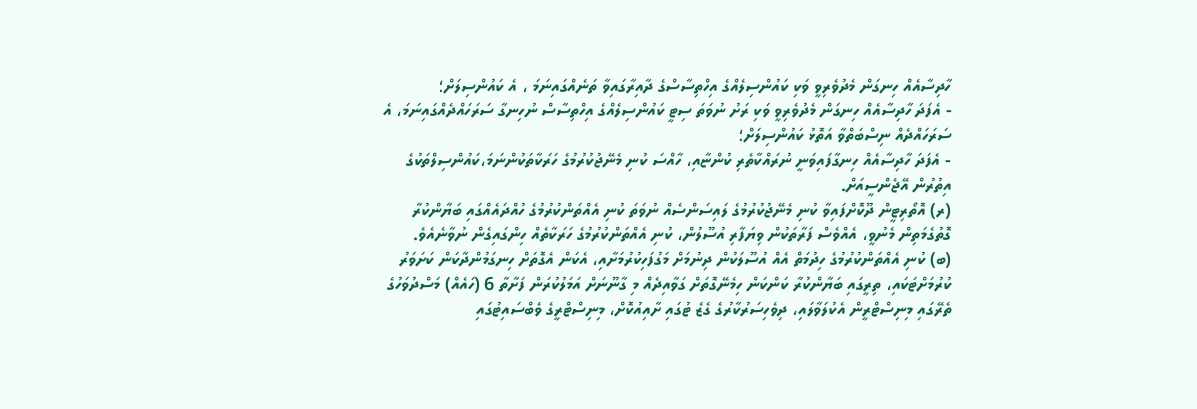ހާދިސާއެއް ހިނގަން މެދުވެރިވީ ވަކި ކައުންސިލެއްގެ އިހްތިސާސްގެ ދާއިރާގައިވާ ތަނެއްގައިނަމަ ، އެ ކައުންސިލަށް؛
- އެފަދަ ހާދިސާއެއް ހިނގަން މެދުވެރިވީ ވަކި ރަށު ނުވަތަ ސިޓީ ކައުންސިލެއްގެ އިހްތިސާސް ނުހިނގާ ސަރަހައްދެއްގައިނަމަ، އެ ސަރަހައްދެއް ނިސްބަތްވާ އަތޮޅު ކައުންސިލަށް؛
- އެފަދަ ހާދިސާއެއް ހިނގާފައިވަނީ ނުރައްކާތެރި ކުންޏާއި، ހާއްސަ ކުނި މެނޭޖުކުރުމުގެ ހަރަކާތަކުންނަމަ،ކައުންސިލްތަކުގެ އިތުރުން އޭޖެންސީއަށް.
(ރ) އޮތޯރިޓީން ދޫކޮށްފައިވާ ކުނި މެނޭޖުކުރުމުގެ ލައިސަންސެއް ނުވަތަ ކުނި އެއްތަންކުރުމުގެ ހުއްދައެއްގައި ބަޔާންކުރާ ގޮތުގެމަތިން މެނުވީ، އެއްވެސް ފަރާތަކުން ވިޔަފާރި އުސޫލުން، ކުނި އެއްތަންކުރުމުގެ ހަރަކާތެއް ހިންގައިގެން ނުވާނެއެވެ.
(ބ) ކުނި އެއްތަންކުރުމުގެ ހިދުމަތް އެއް އުސޫލަކުން ދިނުމަށް މަގުފަހިކުރުމަށާއި، އެކަން އެގޮތަށް ހިނގަމުންދާކަން ކަށަވަރު ކުރުމަށްޓަކައި، ތިރީގައި ބަޔާންކުރާ ކަންކަން ހިމެނޭގޮތަށް ގަވާއިދެއް މި ގާނޫނަށް އަމަލުކުރަން ފަށާތާ 6 (ހައެއް) މަސްދުވަހުގެ ތެރޭގައި މިނިސްޓްރީން އެކުލަވާލައި، ދިވެހިސަރުކާރުގެ ގެޒެ ޓުގައި ށާއިއުކޮށް، މިނިސްޓްރީގެ ވެބްސައިޓުގައި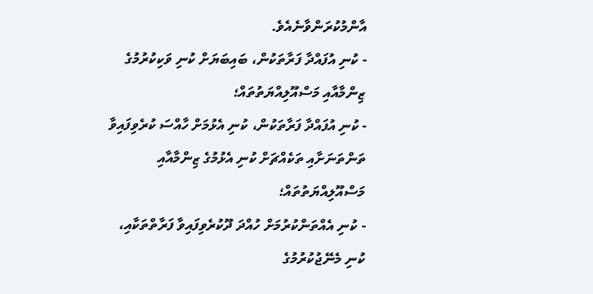އާންމުކުރަންވާނެއެވެ.
- ކުނި އުފައްދާ ފަރާތަކުން، ބައިބަޔަށް ކުނި ވަކިކުރުމުގެ ޒިންމާއާއި މަސްއޫލިއްޔަތުތައް؛
- ކުނި އުފައްދާ ފަރާތަކުން، ކުނި އެޅުމަށް ހާއްސަ ކުރެވިފައިވާ ތަންތަނަށާއި ތަކެއްޗަށް ކުނި އެޅުމުގެ ޒިންމާއާއި މަސްއޫލިއްޔަތުތައް؛
- ކުނި އެއްތަންކުރުމަށް ހުއްދަ ދޫކުރެވިފައިވާ ފަރާތްތަކާއި، ކުނި މެނޭޖުކުރުމުގެ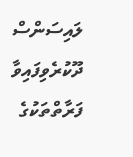ލައިސަންސް ދޫކުރެވިފައިވާ ފަރާތްތަކުގެ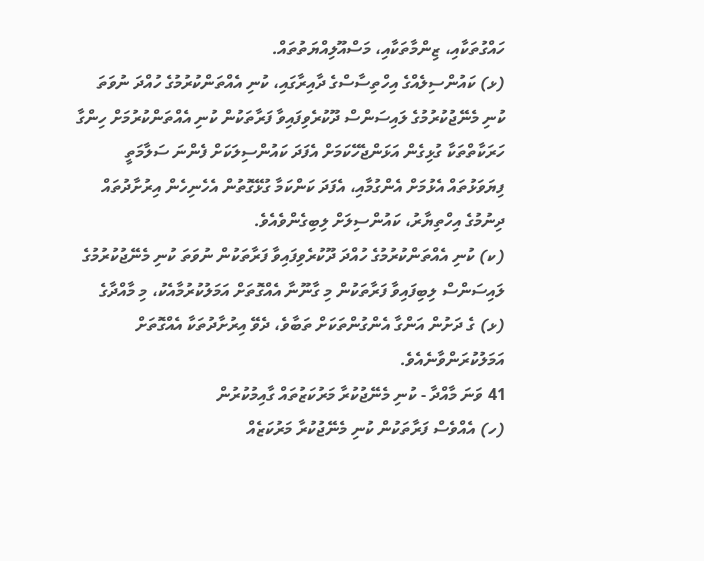ހައްގުތަކާއި، ޒިންމާތަކާއި، މަސްއޫލިއްޔަތުތައް.
(ޅ) ކައުންސިލެއްގެ އިހްތިސާސްގެ ދާއިރާގައި، ކުނި އެއްތަންކުރުމުގެ ހުއްދަ ނުވަތަ ކުނި މެނޭޖުކުރުމުގެ ލައިސަންސް ދޫކުރެވިފައިވާ ފަރާތަކުން ކުނި އެއްތަންކުރުމަށް ހިންގާ ހަރަކާތްތަކާ ގުޅިގެން އަޅަންޖެހޭކަމަށް އެފަދަ ކައުންސިލަކަށް ފެންނަ ސަލާމަތީ ފިޔަވަޅުތައް އެޅުމަށް އެންގުމާއި، އެފަދަ ކަންކަމާ ގުޅޭގޮތުން އެހެނިހެން އިރުށާދުތައް ދިނުމުގެ އިހްތިޔާރު، ކައުންސިލަށް ލިބިގެންވެއެވެ.
(ކ) ކުނި އެއްތަންކުރުމުގެ ހުއްދަ ދޫކުރެވިފައިވާ ފަރާތަކުން ނުވަތަ ކުނި މެނޭޖުކުރުމުގެ ލައިސަންސް ލިބިފައިވާ ފަރާތަކުން މި ގާނޫނާ އެއްގޮތަށް އަމަލުކުރުމާއެކު، މި މާއްދާގެ (ޅ) ގެ ދަށުން އަންގާ އެންގުންތަކަށް ތަބާވެ، ދެވޭ އިރުށާދުތަކާ އެއްގޮތަށް އަމަލުކުރަންވާނެއެވެ.
41 ވަނަ މާއްދާ - ކުނި މެނޭޖުކުރާ މަރުކަޒުތައް ގާއިމުކުރުން
(ހ) އެއްވެސް ފަރާތަކުން ކުނި މެނޭޖުކުރާ މަރުކަޒެއް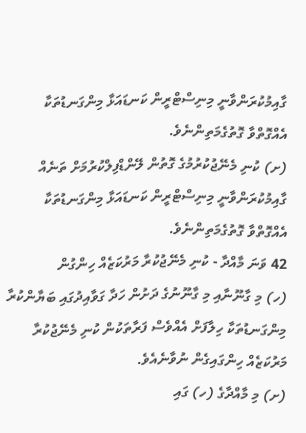ގާއިމުކުރަންވާނީ މިނިސްޓްރީން ކަނޑައަޅާ މިންގަނޑުތަކާ އެއްގޮތްވާ ގޮތުގެމަތިންނެވެ.
(ށ) ކުނި މެނޭޖުކުރުމުގެ ގޮތުން ލޭންޑްފިލްކުރުމަށް ތަނެއް ގާއިމުކުރަންވާނީ މިނިސްޓްރީން ކަނޑައަޅާ މިންގަނޑުތަކާ އެއްގޮތްވާ ގޮތުގެމަތިންނެވެ.
42 ވަނަ މާއްދާ - ކުނި މެނޭޖުކުރާ މަރުކަޒެއް ހިންގުން
(ހ) މި ގާނޫނާއި މި ގާނޫނުގެ ދަށުން ހަދާ ގަވާއިދުގައި ބަޔާންކުރާ މިންގަނޑުތަކާ ހިލާފަށް އެއްވެސް ފަރާތަކުން ކުނި މެނޭޖުކުރާ މަރުކަޒެއް ހިންގައިގެން ނުވާނެއެވެ.
(ށ) މި މާއްދާގެ (ހ) ގައި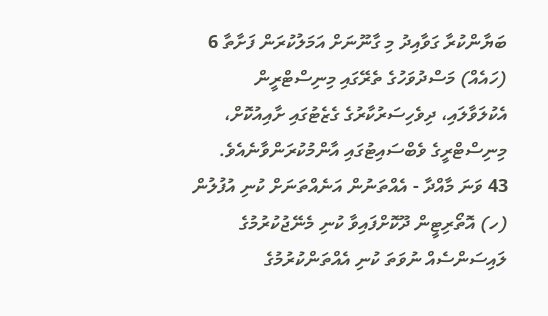ބަޔާންކުރާ ގަވާއިދު މި ގާނޫނަށް އަމަލުކުރަން ފަށާތާ 6 (ހައެއް) މަސްދުވަހުގެ ތެރޭގައި މިނިސްޓްރީން އެކުލަވާލައި، ދިވެހިސަރުކާރުގެ ގެޒެޓުގައި ށާއިއުކޮށް، މިނިސްޓްރީގެ ވެބްސައިޓުގައި އާންމުކުރަންވާނެއެވެ.
43 ވަނަ މާއްދާ - އެއްތަނުން އަނެއްތަނަށް ކުނި އުފުލުން
(ހ) އޮތޯރިޓީން ދޫކޮށްފައިވާ ކުނި މެނޭޖުކުރުމުގެ ލައިސަންސެއް ނުވަތަ ކުނި އެއްތަންކުރުމުގެ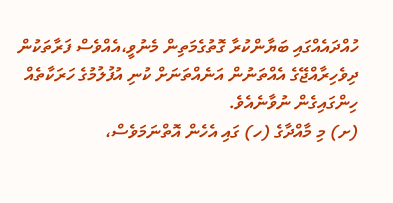ހުއްދައެއްގައި ބަޔާންކުރާ ގޮތުގެމަތިން މެނުވީ،އެއްވެސް ފަރާތަކުން ދިވެހިރާއްޖޭގެ އެއްތަނުން އަނެއްތަނަށް ކުނި އުފުލުމުގެ ހަރަކާތެއް ހިންގައިގެން ނުވާނެއެވެ.
(ށ) މި މާއްދާގެ (ހ) ގައި އެހެން އޮތްނަމަވެސް،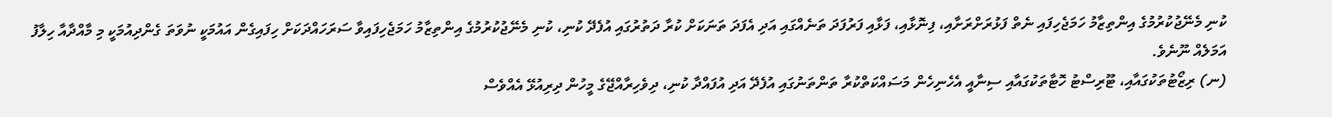ކުނި މެނޭޖުކުރުމުގެ އިންތިޒާމު ހަމަޖެހިފައި ނެތް ފަޅުރަށްރަށާއި، ފިނޮޅާއި، ފަޅާއި ފަރުފަދަ ތަނެއްގައި އަދި އެފަދަ ތަނަކަށް ކުރާ ދަތުރުގައި އުފެދޭ ކުނި، ކުނި މެނޭޖުކުރުމުގެ އިންތިޒާމު ހަމަޖެހިފައިވާ ސަރަހައްދަކަށް ހިފައިގެން އައުމަކީ ނުވަތަ ގެންދިއުމަކީ މި މާއްދާއާ ހިލާފު އަމަލެއް ނޫނެވެ.
(ނ) ރިޒޯޓުތަކުގައާއި، ޓޫރިސްޓު ހޮޓާތަކުގައާއި ސިނާއީ އެހެނިހެން މަސައްކަތްކުރާ ތަންތަނުގައި އުފެދޭ އަދި އުފައްދާ ކުނި، ދިވެހިރާއްޖޭގެ މީހުން ދިރިއުޅޭ އެއްވެސް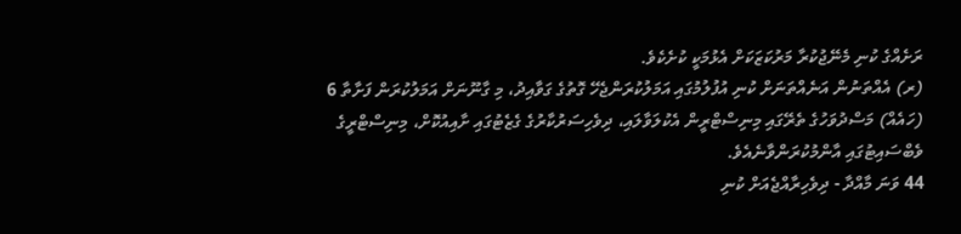ރަށެއްގެ ކުނި މެނޭޖުކުރާ މަރުކަޒަކަށް އެޅުމަކީ ކުށެކެވެ.
(ރ) އެއްތަނުން އަނެއްތަނަށް ކުނި އުފުލުމުގައި އަމަލުކުރަންޖެހޭ ގޮތުގެ ގަވާއިދު، މި ގާނޫނަށް އަމަލުކުރަން ފަށާތާ 6 (ހައެއް) މަސްދުވަހުގެ ތެރޭގައި މިނިސްޓްރީން އެކުލަވާލައި، ދިވެހިސަރުކާރުގެ ގެޒެޓުގައި ށާއިއުކޮށް، މިނިސްޓްރީގެ ވެބްސައިޓުގައި އާންމުކުރަންވާނެއެވެ.
44 ވަނަ މާއްދާ - ދިވެހިރާއްޖެއަށް ކުނި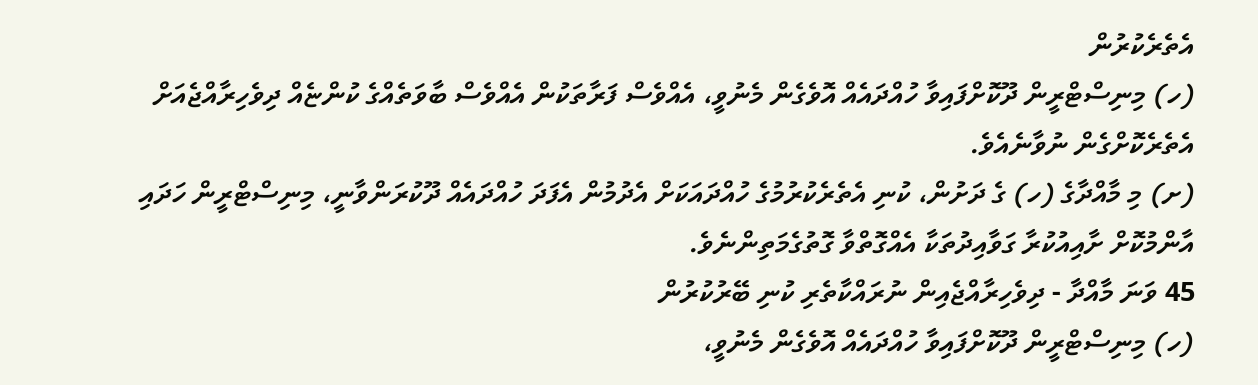އެތެރެކުރުން
(ހ) މިނިސްޓްރީން ދޫކޮށްފައިވާ ހުއްދައެއް އޮވެގެން މެނުވީ، އެއްވެސް ފަރާތަކުން އެއްވެސް ބާވަތެއްގެ ކުންޏެއް ދިވެހިރާއްޖެއަށް އެތެރެކޮށްގެން ނުވާނެއެވެ.
(ށ) މި މާއްދާގެ (ހ) ގެ ދަށުން، ކުނި އެތެރެކުރުމުގެ ހުއްދައަކަށް އެދުމުން އެފަދަ ހުއްދައެއް ދޫކުރަންވާނީ، މިނިސްޓްރީން ހަދައި އާންމުކޮށް ށާއިއުކުރާ ގަވާއިދުތަކާ އެއްގޮތްވާ ގޮތުގެމަތިންނެވެ.
45 ވަނަ މާއްދާ - ދިވެހިރާއްޖެއިން ނުރައްކާތެރި ކުނި ބޭރުކުރުން
(ހ) މިނިސްޓްރީން ދޫކޮށްފައިވާ ހުއްދައެއް އޮވެގެން މެނުވީ،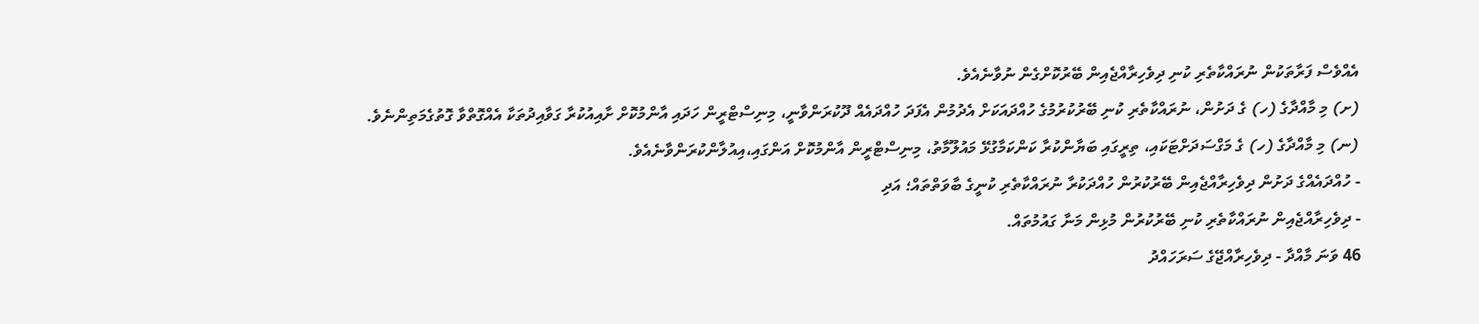އެއްވެސް ފަރާތަކުން ނުރައްކާތެރި ކުނި ދިވެހިރާއްޖެއިން ބޭރުކޮށްގެން ނުވާނެއެވެ.
(ށ) މި މާއްދާގެ (ހ) ގެ ދަށުން، ނުރައްކާތެރި ކުނި ބޭރުކުރުމުގެ ހުއްދައަކަށް އެދުމުން އެފަދަ ހުއްދައެއް ދޫކުރަންވާނީ، މިނިސްޓްރީން ހަދައި އާންމުކޮށް ށާއިއުކުރާ ގަވާއިދުތަކާ އެއްގޮތްވާ ގޮތުގެމަތިންނެވެ.
(ނ) މި މާއްދާގެ (ހ) ގެ މަގްސަދަށްޓަކައި، ތިރީގައި ބަޔާންކުރާ ކަންކަމާގުޅޭ މައުލޫމާތު، މިނިސްޓްރީން އާންމުކޮށް އަންގައި،އިއުލާންކުރަންވާނެއެވެ.
- ހުއްދައެއްގެ ދަށުން ދިވެހިރާއްޖެއިން ބޭރުކުރުން ހުއްދަކުރާ ނުރައްކާތެރި ކުނީގެ ބާވަތްތައް؛ އަދި
- ދިވެހިރާއްޖެއިން ނުރައްކާތެރި ކުނި ބޭރުކުރުން މުޅިން މަނާ ގައުމުތައް.
46 ވަނަ މާއްދާ - ދިވެހިރާއްޖޭގެ ސަރަހައްދު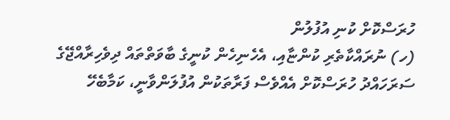ހުރަސްކޮށް ކުނި އުފުލުން
(ހ) ނުރައްކާތެރި ކުންޏާއި، އެހެނިހެން ކުނީގެ ބާވަތްތައް ދިވެހިރާއްޖޭގެ ސަރަހައްދު ހުރަސްކޮށް އެއްވެސް ފަރާތަކުން އުފުލަންވާނީ، ކަމާބެހޭ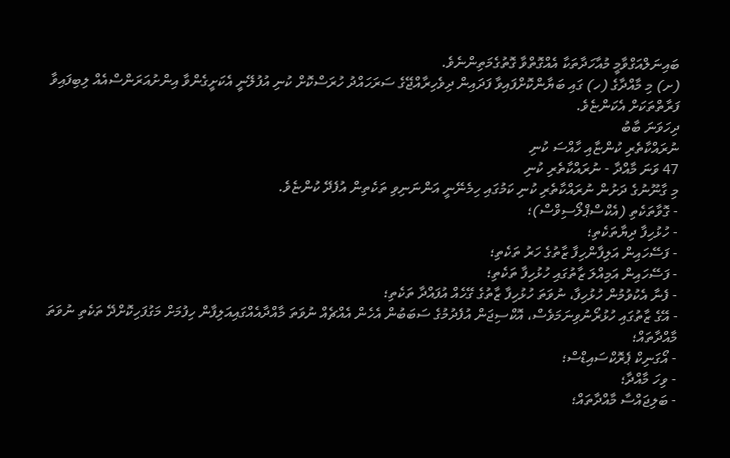ބައިނަލްއަގްވާމީ މުއާހަދާތަކާ އެއްގޮތްވާ ގޮތުގެމަތިންނެވެ.
(ށ) މި މާއްދާގެ (ހ) ގައި ބަޔާންކޮށްފައިވާ ފަދައިން ދިވެހިރާއްޖޭގެ ސަރަހައްދު ހުރަސްކޮށް ކުނި އުފުލޭނީ އެކަށީގެންވާ އިންށުއަރަންސްއެއް ލިބިފައިވާ ފަރާތްތަކަށް އެކަންޏެވެ.
ދިހަވަނަ ބާބު
ނުރައްކާތެރި ކުންޏާއި ހާއްސަ ކުނި
47 ވަނަ މާއްދާ - ނުރައްކާތެރި ކުނި
މި ގާނޫނުގެ ދަށުން ނުރައްކާތެރި ކުނި ކަމުގައި ހިމެނޭނީ އަންނަނިވި ތަކެތިން އުފެދޭ ކުންޏެވެ.
- ގޮވާތަކެތި (އެކްސްޕްލޯސިވްސް)؛
- ހުޅުހިފާ ދިޔާތަކެތި؛
- ފަސޭހައިން އަލިފާންހިފާ ޒާތުގެ ހަރު ތަކެތި؛
- ފަސޭހައިން އަމިއްލަ ޒާތުގައި ހުޅުހިފާ ތަކެތި؛
- ފެނާ އެކުވުމުން ހުޅުހިފާ، ނުވަތަ ހުޅުހިފާ ޒާތުގެ ގޭހެއް އުފައްދާ ތަކެތި؛
- އޭގެ ޒާތުގައި ހުޅުރޯނުވިނަމަވެސް، އޮކްސިޖަން އުފެދުމުގެ ސަބަބުން އެހެން އެއްޗެއް ނުވަތަ މާއްދާއެއްގައިއަލިފާން ހިފުމަށް މަގުފަހިކޮށްދޭ ތަކެތި ނުވަތަ މާއްދާތައް؛
- އޯގަނިކް ޕެރޮކްސައިޑްސް؛
- ވިހަ މާއްދާ؛
- ބަލިޖައްސާ މާއްދާތައް؛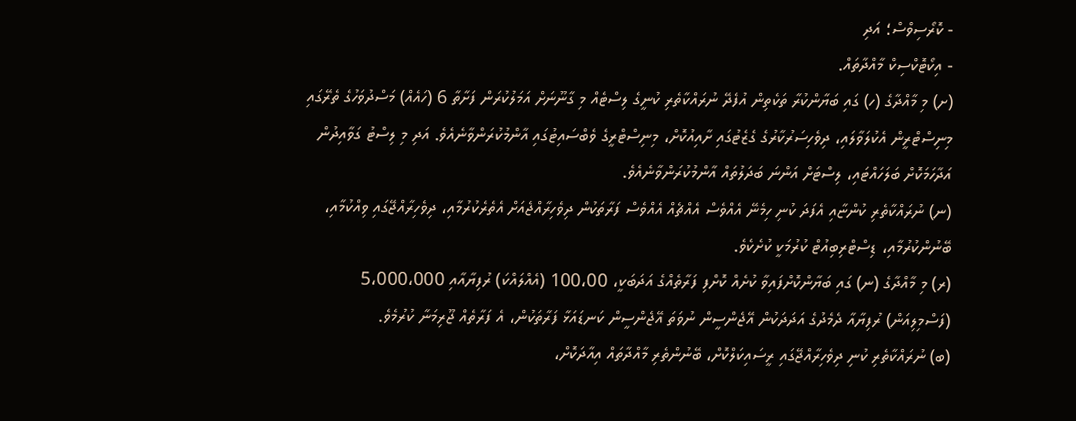- ކޮރޯސިވްސް؛ އަދި
- އިކޯޓޮކްސިކް މާއްދާތައް.
(ށ) މި މާއްދާގެ (ހ) ގައި ބަޔާންކުރާ ތަކެތިން އުފެދޭ ނުރައްކާތެރި ކުނީގެ ލިސްޓެއް މި ގާނޫނަށް އަމަލުކުރަން ފަށާތާ 6 (ހައެއް) މަސްދުވަހުގެ ތެރޭގައި މިނިސްޓްރީން އެކުލަވާލައި، ދިވެހިސަރުކާރުގެ ގެޒެޓުގައި ށާއިއުކޮށް، މިނިސްޓްރީގެ ވެބްސައިޓުގައި އާންމުކުރަންވާނެއެވެ. އަދި މި ލިސްޓު ގަވާއިދުން އަދާހަމަކޮށް ބަލަހައްޓައި، ލިސްޓަށް އަންނަ ބަދަލުތައް އާންމުކުރަންވާނެއެވެ.
(ނ) ނުރައްކާތެރި ކުންޏާއި އެފަދަ ކުނި ހިމެނޭ އެއްވެސް އެއްޗެއް އެއްވެސް ފަރާތަކުން ދިވެހިރާއްޖެއަށް އެތެރެކުރުމާއި، ދިވެހިރާއްޖޭގައި ވިއްކުމާއި، ބޭނުންކުރުމާއި، ޑިސްޓްރިބިއުޓް ކުރުމަކީ ކުށެކެވެ.
(ރ) މި މާއްދާގެ (ނ) ގައި ބަޔާންކޮށްފައިވާ ކުށެއް ކޮށްފި ފަރާތެއްގެ އަދަބަކީ، 100،00 (އެއްލައްކަ) ރުފިޔާއާއި 5،000،000 (ފަސްމިލިއަން) ރުފިޔާއާ ދެމެދުގެ އަދަދަކުން އޭޖެންސީން ނުވަތަ އޭޖެންސީން ކަނޑައަޅާ ފަރާތަކުން، އެ ފަރާތެއް ޖޫރިމަނާ ކުރުމެވެ.
(ބ) ނުރައްކާތެރި ކުނި ދިވެހިރާއްޖޭގައި ރީސައިކަލްކޮށް، ބޭނުންތެރި މާއްދާތައް އިއާދަކޮށް،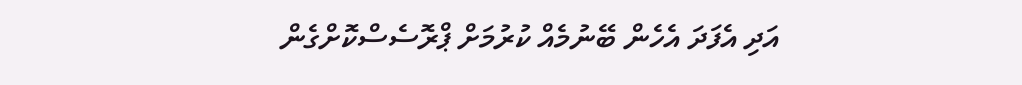އަދި އެފަދަ އެހެން ބޭނުމެއް ކުރުމަށް ޕްރޮސެސްކޮށްގެން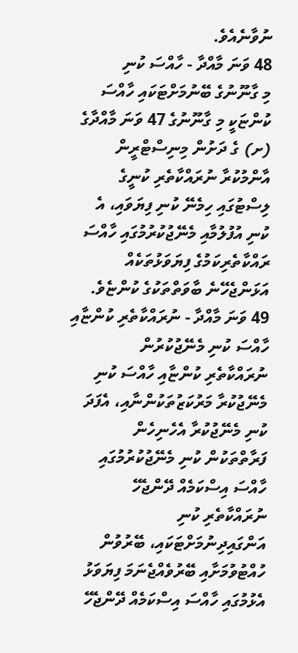ނުވާނެއެވެ.
48 ވަނަ މާއްދާ - ހާއްސަ ކުނި
މި ގާނޫނުގެ ބޭނުމަށްޓަކައި ހާއްސަ ކުންޏަކީ މި ގާނޫނުގެ 47 ވަނަ މާއްދާގެ (ށ) ގެ ދަށުން މިނިސްޓްރީން އާންމުކުރާ ނުރައްކާތެރި ކުނީގެ ލިސްޓުގައި ހިމެނޭ ކުނި ފިޔަވައި، އެ ކުނި އުފުލުމާއި މެނޭޖުކުރުމުގައި ހާއްސަ ރައްކާތެރިކަމުގެ ފިޔަވަޅުތަކެއް އަޅަންޖެހޭނެ ބާވަތްތަކުގެ ކުންޏެވެ.
49 ވަނަ މާއްދާ - ނުރައްކާތެރި ކުންޏާއި ހާއްސަ ކުނި މެނޭޖުކުރުން
ނުރައްކާތެރި ކުންޏާއި ހާއްސަ ކުނި މެނޭޖުކުރާ މަރުކަޒުތަކުންނާއި، އެފަދަ ކުނި މެނޭޖުކުރާ އެހެނިހެން ފަރާތްތަކުން ކުނި މެނޭޖުކުރުމުގައި ހާއްސަ އިސްކަމެއް ދޭންޖެހޭ ނުރައްކާތެރި ކުނި އަންގައިދިނުމަށްޓަކައި، ބޭރުވުން ހުއްޓުވުމަށާއި ބޭރުވެއްޖެނަމަ ފިޔަވަޅު އެޅުމުގައި ހާއްސަ އިސްކަމެއް ދޭންޖެހޭ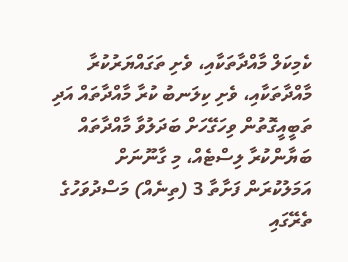ކެމިކަލް މާއްދާތަކާއި، ވެށި ތަގައްޔަރުކުރާ މާއްދާތަކާއި، ވެށި ކިލަނބު ކުރާ މާއްދާތައް އަދި ތަބީއީގޮތުން ވިހަގޭހަށް ބަދަލުވާ މާއްދާތައް ބަޔާންކުރާ ލިސްޓެއް، މި ގާނޫނަށް އަމަލުކުރަން ފަށާތާ 3 (ތިނެއް) މަސްދުވަހުގެ ތެރޭގައި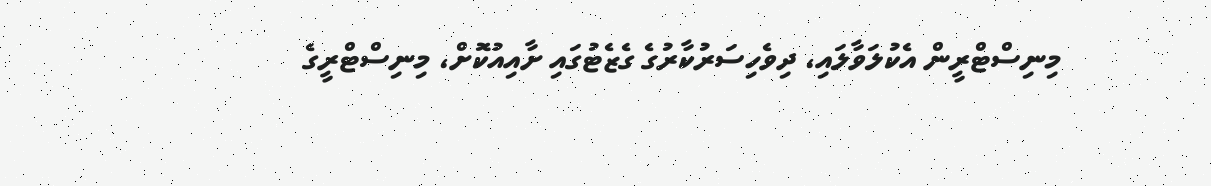މިނިސްޓްރީން އެކުލަވާލައި، ދިވެހިސަރުކާރުގެ ގެޒެޓުގައި ށާއިއުކޮށް، މިނިސްޓްރީގެ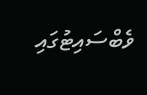ވެބްސައިޓުގައި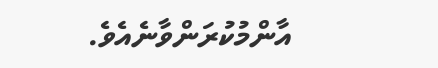އާންމުކުރަންވާނެއެވެ.